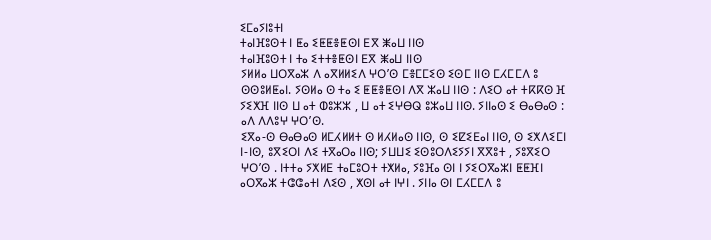ⵉⵎⴰⵢⵏⵓⵜⵏ
ⵜⴰⵏⴼⵓⵙⵜ ⵏ ⵟⴰ ⵉⵟⵟⴻⵟⵙⵏ ⴹⴳ ⵥⴰⵡ ⵏⵏⵙ
ⵜⴰⵏⴼⵓⵙⵜ ⵏ ⵜⴰ ⵉⵜⵜⴻⵟⵙⵏ ⴹⴳ ⵥⴰⵡ ⵏⵏⵙ
ⵢⵍⵍⴰ ⵡⵔⴳⴰⵣ ⴷ ⴰⴳⵍⵍⵉⴷ ⵖⵔ’ⵙ ⵎⴻⵎⵎⵉⵙ ⵉⵙⵎ ⵏⵏⵙ ⵎⵃⵎⵎⴷ ⵓ ⵙⵙⵓⵍⵟⴰⵏ. ⵢⵙⵍⴰ ⵙ ⵜⴰ ⵉ ⵟⵟⴻⵟⵙⵏ ⴷⴳ ⵣⴰⵡ ⵏⵏⵙ : ⴷⵉⵔ ⴰⵜ ⵜⴽⴽⵙ ⴼ ⵢⵉⵅⴼ ⵏⵏⵙ ⵡ ⴰⵜ ⵀⵓⵣⵣ , ⵡ ⴰⵜ ⵉⵖⴱⵕ ⵓⵣⴰⵡ ⵏⵏⵙ. ⵢⵏⵏⴰⵙ ⵉ ⴱⴰⴱⴰⵙ : ⴰⴷ ⴷⴷⵓⵖ ⵖⵔ’ⵙ.
ⵉⴳⴰ-ⵙ ⴱⴰⴱⴰⵙ ⵍⵎⵃⵍⵍⵜ ⵙ ⵍⵃⵍⴰⵙ ⵏⵏⵙ, ⵙ ⵉⵇⵉⴹⴰⵏ ⵏⵏⵙ, ⵙ ⵉⵅⴷⵉⵎⵏ ⵏ-ⵏⵙ, ⵓⴳⵉⵔⵏ ⴷⵉ ⵜⴳⴰⵔⴰ ⵏⵏⵙ; ⵢⵡⵡⵉ ⵉⵙⵓⵔⴷⵉⵢⵢⵏ ⴳⴳⵓⵜ , ⵢⵓⴳⵉⵔ ⵖⵔ’ⵙ . ⵏⵜⵜⴰ ⵢⵅⵍⴹ ⵜⴰⵎⵓⵔⵜ ⵜⵅⵍⴰ, ⵢⵓⴼⴰ ⵙⵏ ⵏ ⵢⵉⵔⴳⴰⵣⵏ ⵟⵟⴼⵏ ⴰⵔⴳⴰⵣ ⵜⵛⵛⴰⵜⵏ ⴷⵉⵙ , ⵅⵙⵏ ⴰⵜ ⵏⵖⵏ . ⵢⵏⵏⴰ ⵙⵏ ⵎⵃⵎⵎⴷ ⵓ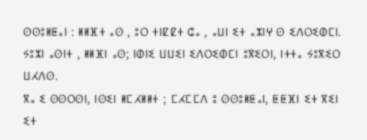ⵙⵙⵓⵍⵟⴰⵏ : ⵍⵍⴼⵜ ⴰⵙ , ⵓⵔ ⵜⵏⵇⵇⵜ ⵛⴰ , ⴰⵡⵏ ⵉⵜ ⴰⵣⵏⵖ ⵙ ⵉⴷⵔⵉⵀⵎⵏ. ⵢⵓⵣⵏ ⴰⵙⵏⵜ , ⵍⵍⴼⵏ ⴰⵙ; ⵏⵀⵏⵉ ⵡⵡⵉⵏ ⵉⴷⵔⵉⵀⵎⵏ ⵓⴳⵉⵔⵏ, ⵏⵜⵜⴰ ⵢⵓⴳⵉⵔ ⵡⵃⴷⵙ.
ⴳⴰ ⵉ ⵙⵙⵔⵙⵏ, ⵏⵙⵉⵏ ⵍⵎⵃⵍⵍⵜ ; ⵎⵃⵎⵎⴷ ⵓ ⵙⵙⵓⵍⵟⴰⵏ, ⵟⵟⴼⵏ ⵉⵜ ⴳⵉⵏ ⵉⵜ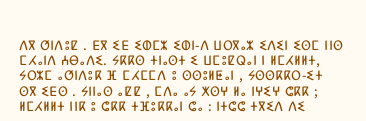ⴷⴳ ⵚⵏⴷⵓⵇ . ⴹⴳ ⵉⴹ ⵉⵀⵎⵣ ⵉⵀⵏ-ⴷ ⵡⵔⴳⴰⵣ ⵉⴷⵉⵏ ⵉⵙⵎ ⵏⵏⵙ ⵎⵃⴰⵏⴷ ⵄⴱⴰⴷⵉ. ⵢⴽⴽⵙ ⵜⵏⴰⵙⵜ ⵉ ⵡⵎⵓⵇⵕⴰⵏ ⵏ ⵍⵎⵃⵍⵍⵜ, ⵢⵔⵣⵎ ⴰⵚⵏⴷⵓⴽ ⴼ ⵎⵃⵎⵎⴷ ⵓ ⵙⵙⵓⵍⵟⴰⵏ , ⵢⵙⵙⴽⴽⵔ-ⵉⵜ ⵙⴳ ⵉⴹⵙ . ⵢⵏⵏⴰⵙ ⴰⵇⵇ , ⵎⴷⴰ ⴰⵢ ⵅⵙⵖ ⵍⴰ ⵏⵖⵉⵖ ⵛⴽⴽ ; ⵍⵎⵃⵍⵍⵜ ⵏⵏⴽ ⵓ ⵛⴽⴽ ⵜⴼⵓⴽⴽⴰⵏ ⵛⴰ : ⵏⵜⵛⵛ ⵜⴳⵉⴷ ⴷⵉ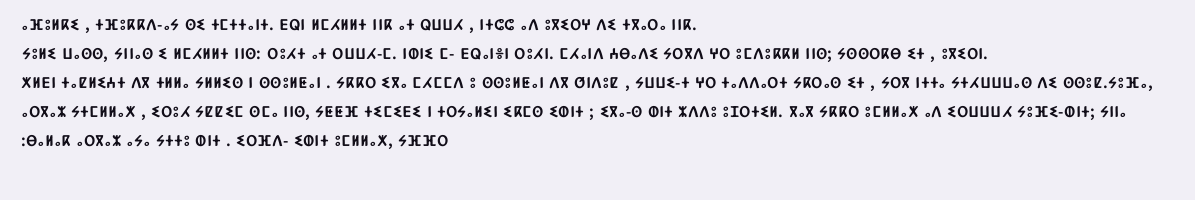ⴰⴼⵓⵍⴽⵉ , ⵜⴼⵓⴽⴽⴷ-ⴰⵢ ⵙⵉ ⵜⵎⵜⵜⴰⵏⵜ. ⴹⵕⵏ ⵍⵎⵃⵍⵍⵜ ⵏⵏⴽ ⴰⵜ ⵕⵡⵡⵃ , ⵏⵜⵛⵛ ⴰⴷ ⵓⴳⵉⵔⵖ ⴷⵉ ⵜⴳⴰⵔⴰ ⵏⵏⴽ.
ⵢⵓⵍⵉ ⵡⴰⵙⵙ, ⵢⵏⵏⴰⵙ ⵉ ⵍⵎⵃⵍⵍⵜ ⵏⵏⵙ: ⵔⵓⵃⵜ ⴰⵜ ⵔⵡⵡⵃ-ⵎ. ⵏⵀⵏⵉ ⵎ- ⴹⵕⴰⵏⴻⵏ ⵔⵓⵃⵏ. ⵎⵃⴰⵏⴷ ⵄⴱⴰⴷⵉ ⵢⵔⴳⴷ ⵖⵔ ⵓⵎⴷⵓⴽⴽⵍ ⵏⵏⵙ; ⵢⵙⵙⵔⴽⴱ ⵉⵜ , ⵓⴳⵉⵔⵏ.
ⵅⵍⴹⵏ ⵜⴰⵇⵍⵉⵄⵜ ⴷⴳ ⵜⵍⵍⴰ ⵢⵍⵍⵉⵙ ⵏ ⵙⵙⵓⵍⵟⴰⵏ . ⵢⴽⴽⵔ ⵉⴳⴰ ⵎⵃⵎⵎⴷ ⵓ ⵙⵙⵓⵍⵟⴰⵏ ⴷⴳ ⵚⵏⴷⵓⵇ , ⵢⵡⵡⵉ-ⵜ ⵖⵔ ⵜⴰⴷⴷⴰⵔⵜ ⵢⴽⵔⴰⵙ ⵉⵜ , ⵢⵔⴳ ⵏⵜⵜⴰ ⵢⵜⵃⵡⵡⵡⴰⵙ ⴷⵉ ⵙⵙⵓⵇ.ⵢⵓⴼⴰ, ⴰⵔⴳⴰⵣ ⵢⵜⵎⵍⵍⴰⵅ , ⵉⵔⵓⵃ ⵢⵇⵇⵉⵎ ⵙⵎⴰ ⵏⵏⵙ, ⵢⵟⵟⴼ ⵜⵉⵎⵉⴹⵉ ⵏ ⵜⵔⵢⴰⵍⵉⵏ ⵉⴽⵎⵙ ⵉⵀⵏⵜ ; ⵉⴳⴰ-ⵙ ⵀⵏⵜ ⵣⴷⴷⵓ ⵓⵊⵔⵜⵉⵍ. ⴳⴰⴳ ⵢⴽⴽⵔ ⵓⵎⵍⵍⴰⵅ ⴰⴷ ⵉⵔⵡⵡⵡⵃ ⵢⵓⴼⵉ-ⵀⵏⵜ; ⵢⵏⵏⴰ :ⴱⴰⵍⴰⴽ ⴰⵔⴳⴰⵣ ⴰⵢⴰ ⵢⵜⵜⵓ ⵀⵏⵜ . ⵉⵔⴼⴷ- ⵉⵀⵏⵜ ⵓⵎⵍⵍⴰⵅ, ⵢⴼⴼⵔ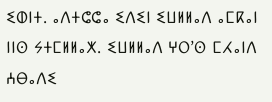ⵉⵀⵏⵜ. ⴰⴷⵜⵛⵛⴰ ⵉⴷⵉⵏ ⵉⵡⵍⵍⴰⴷ ⴰⵎⴽⴰⵏ ⵏⵏⵙ ⵢⵜⵎⵍⵍⴰⵅ. ⵉⵡⵍⵍⴰⴷ ⵖⵔ’ⵙ ⵎⵃⴰⵏⴷ ⵄⴱⴰⴷⵉ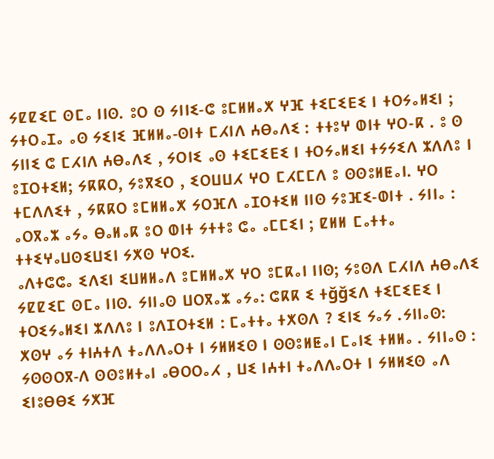ⵢⵇⵇⵉⵎ ⵙⵎⴰ ⵏⵏⵙ. ⵓⵔ ⵙ ⵢⵏⵏⵉ-ⵛ ⵓⵎⵍⵍⴰⵅ ⵖⴼ ⵜⵉⵎⵉⴹⵉ ⵏ ⵜⵔⵢⴰⵍⵉⵏ ; ⵢⵜⵔⴰⵊⴰ ⴰⵙ ⵢⵉⵏⵉ ⴼⵍⵍⴰ-ⵙⵏⵜ ⵎⵃⵏⴷ ⵄⴱⴰⴷⵉ : ⵜⵜⵓⵖ ⵀⵏⵜ ⵖⵔ-ⴽ . ⵓ ⵙ ⵢⵏⵏⵉ ⵛ ⵎⵃⵏⴷ ⵄⴱⴰⴷⵉ , ⵢⵔⵏⵉ ⴰⵙ ⵜⵉⵎⵉⴹⵉ ⵏ ⵜⵔⵢⴰⵍⵉⵏ ⵜⵢⵢⵉⴷ ⵣⴷⴷⵓ ⵏ ⵓⵊⵔⵜⵉⵍ; ⵢⴽⴽⵔ, ⵢⵓⴳⵉⵔ , ⵉⵔⵡⵡⵃ ⵖⵔ ⵎⵃⵎⵎⴷ ⵓ ⵙⵙⵓⵍⵟⴰⵏ. ⵖⵔ ⵜⵎⴷⴷⵉⵜ , ⵢⴽⴽⵔ ⵓⵎⵍⵍⴰⵅ ⵢⵔⴼⴷ ⴰⵊⵔⵜⵉⵍ ⵏⵏⵙ ⵢⵓⴼⵉ-ⵀⵏⵜ . ⵢⵏⵏⴰ : ⴰⵔⴳⴰⵣ ⴰⵢⴰ ⴱⴰⵍⴰⴽ ⵓⵔ ⵀⵏⵜ ⵢⵜⵜⵓ ⵛⴰ ⴰⵎⵎⵉⵏ ; ⵇⵍⵍ ⵎⴰⵜⵜⴰ ⵜⵜⵉⵖⴰⵡⵙⵉⵡⵉⵏ ⵢⵅⵙ ⵖⵔⵉ.
ⴰⴷⵜⵛⵛⴰ ⵉⴷⵉⵏ ⵉⵡⵍⵍⴰⴷ ⵓⵎⵍⵍⴰⵅ ⵖⵔ ⵓⵎⴽⴰⵏ ⵏⵏⵙ; ⵢⵓⵙⴷ ⵎⵃⵏⴷ ⵄⴱⴰⴷⵉ ⵢⵇⵇⵉⵎ ⵙⵎⴰ ⵏⵏⵙ. ⵢⵏⵏⴰⵙ ⵡⵔⴳⴰⵣ ⴰⵢⴰ: ⵛⴽⴽ ⵉ ⵜǧǧⵉⴷ ⵜⵉⵎⵉⴹⵉ ⵏ ⵜⵔⵉⵢⴰⵍⵉⵏ ⵣⴷⴷⵓ ⵏ ⵓⴷⵊⵔⵜⵉⵍ : ⵎⴰⵜⵜⴰ ⵜⵅⵙⴷ ? ⵉⵏⵉ ⵢⴰⵢ .ⵢⵏⵏⴰⵙ: ⵅⵙⵖ ⴰⵢ ⵜⵏⵄⵜⴷ ⵜⴰⴷⴷⴰⵔⵜ ⵏ ⵢⵍⵍⵉⵙ ⵏ ⵙⵙⵓⵍⵟⴰⵏ ⵎⴰⵏⵉ ⵜⵍⵍⴰ . ⵢⵏⵏⴰⵙ : ⵢⵙⵙⵔⴳ-ⴷ ⵙⵙⵓⵍⵜⴰⵏ ⴰⴱⵔⵔⴰⵃ , ⵡⵉ ⵏⵄⵜⵏ ⵜⴰⴷⴷⴰⵔⵜ ⵏ ⵢⵍⵍⵉⵙ ⴰⴷ ⵉⵏⵓⴱⴱⵉ ⵢⵅⴼ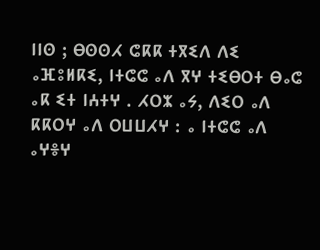ⵏⵏⵙ ; ⴱⵙⵙⵃ ⵛⴽⴽ ⵜⴳⵉⴷ ⴷⵉ ⴰⴼⵓⵍⴽⵉ, ⵏⵜⵛⵛ ⴰⴷ ⴳⵖ ⵜⵉⴱⵔⵜ ⴱⴰⵛ ⴰⴽ ⵉⵜ ⵏⵄⵜⵖ . ⵃⵔⵣ ⴰⵢ, ⴷⵉⵔ ⴰⴷ ⴽⴽⵔⵖ ⴰⴷ ⵔⵡⵡⵃⵖ : ⴰ ⵏⵜⵛⵛ ⴰⴷ ⴰⵖⴻⵖ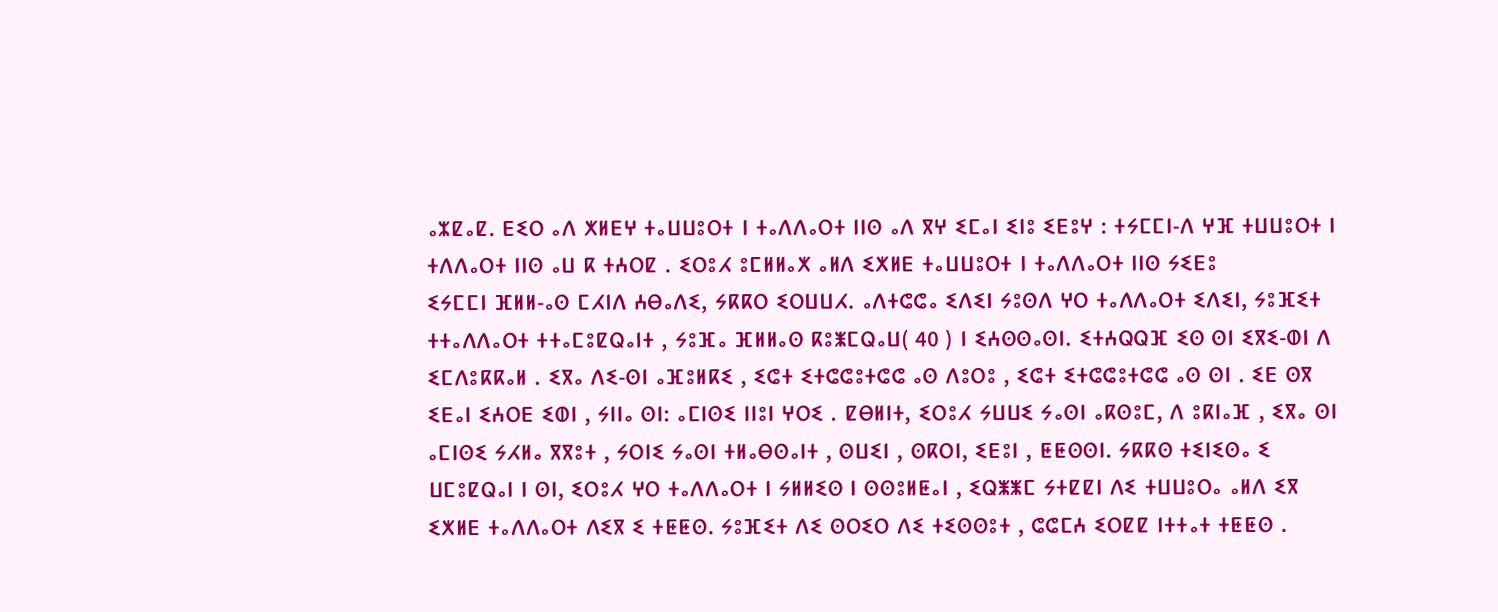ⴰⵣⵇⴰⵇ. ⴹⵉⵔ ⴰⴷ ⵅⵍⴹⵖ ⵜⴰⵡⵡⵓⵔⵜ ⵏ ⵜⴰⴷⴷⴰⵔⵜ ⵏⵏⵙ ⴰⴷ ⴳⵖ ⵉⵎⴰⵏ ⵉⵏⵓ ⵉⴹⵓⵖ : ⵜⵢⵎⵎⵏ-ⴷ ⵖⴼ ⵜⵡⵡⵓⵔⵜ ⵏ ⵜⴷⴷⴰⵔⵜ ⵏⵏⵙ ⴰⵡ ⴽ ⵜⵄⵔⵇ . ⵉⵔⵓⵃ ⵓⵎⵍⵍⴰⵅ ⴰⵍⴷ ⵉⵅⵍⴹ ⵜⴰⵡⵡⵓⵔⵜ ⵏ ⵜⴰⴷⴷⴰⵔⵜ ⵏⵏⵙ ⵢⵉⴹⵓ
ⵉⵢⵎⵎⵏ ⴼⵍⵍ-ⴰⵙ ⵎⵃⵏⴷ ⵄⴱⴰⴷⵉ, ⵢⴽⴽⵔ ⵉⵔⵡⵡⵃ. ⴰⴷⵜⵛⵛⴰ ⵉⴷⵉⵏ ⵢⵓⵙⴷ ⵖⵔ ⵜⴰⴷⴷⴰⵔⵜ ⵉⴷⵉⵏ, ⵢⵓⴼⵉⵜ ⵜⵜⴰⴷⴷⴰⵔⵜ ⵜⵜⴰⵎⵓⵇⵕⴰⵏⵜ , ⵢⵓⴼⴰ ⴼⵍⵍⴰⵙ ⴽⵓⵥⵎⵕⴰⵡ( 40 ) ⵏ ⵉⵄⵙⵙⴰⵙⵏ. ⵉⵜⵄⵕⵕⴼ ⵉⵙ ⵙⵏ ⵉⴳⵉ-ⵀⵏ ⴷ ⵉⵎⴷⵓⴽⴽⴰⵍ . ⵉⴳⴰ ⴷⵉ-ⵙⵏ ⴰⴼⵓⵍⴽⵉ , ⵉⵛⵜ ⵉⵜⵛⵛⵓⵜⵛⵛ ⴰⵙ ⴷⵓⵔⵓ , ⵉⵛⵜ ⵉⵜⵛⵛⵓⵜⵛⵛ ⴰⵙ ⵙⵏ . ⵉⴹ ⵙⴳ ⵉⴹⴰⵏ ⵉⵄⵔⴹ ⵉⵀⵏ , ⵢⵏⵏⴰ ⵙⵏ: ⴰⵎⵏⵙⵉ ⵏⵏⵓⵏ ⵖⵔⵉ . ⵇⴱⵍⵏⵜ, ⵉⵔⵓⵃ ⵢⵡⵡⵉ ⵢⴰⵙⵏ ⴰⴽⵙⵓⵎ, ⴷ ⵓⴽⵏⴰⴼ , ⵉⴳⴰ ⵙⵏ ⴰⵎⵏⵙⵉ ⵢⵃⵍⴰ ⴳⴳⵓⵜ , ⵢⵔⵏⵉ ⵢⴰⵙⵏ ⵜⵍⴰⴱⵙⴰⵏⵜ , ⵙⵡⵉⵏ , ⵙⴽⵔⵏ, ⵉⴹⵓⵏ , ⵟⵟⵙⵙⵏ. ⵢⴽⴽⵙ ⵜⵉⵏⵉⵙⴰ ⵉ ⵡⵎⵓⵇⵕⴰⵏ ⵏ ⵙⵏ, ⵉⵔⵓⵃ ⵖⵔ ⵜⴰⴷⴷⴰⵔⵜ ⵏ ⵢⵍⵍⵉⵙ ⵏ ⵙⵙⵓⵍⵟⴰⵏ , ⵉⵕⵥⵥⵎ ⵢⵜⵇⵇⵏ ⴷⵉ ⵜⵡⵡⵓⵔⴰ ⴰⵍⴷ ⵉⴳ ⵉⵅⵍⴹ ⵜⴰⴷⴷⴰⵔⵜ ⴷⵉⴳ ⵉ ⵜⵟⵟⵙ. ⵢⵓⴼⵉⵜ ⴷⵉ ⵙⵔⵉⵔ ⴷⵉ ⵜⵉⵙⵙⵓⵜ , ⵛⵛⵎⵄ ⵉⵔⵇⵇ ⵏⵜⵜⴰⵜ ⵜⵟⵟⵙ .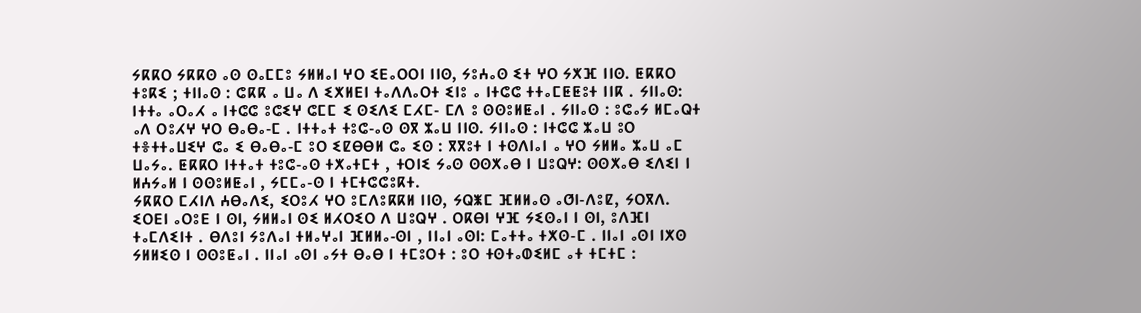ⵢⴽⴽⵔ ⵢⴽⴽⵙ ⴰⵙ ⵙⴰⵎⵎⵓ ⵢⵍⵍⴰⵏ ⵖⵔ ⵉⴹⴰⵔⵔⵏ ⵏⵏⵙ, ⵢⵓⵄⴰⵙ ⵉⵜ ⵖⵔ ⵢⵅⴼ ⵏⵏⵙ. ⵟⴽⴽⵔ ⵜⵓⴽⵉ ; ⵜⵏⵏⴰⵙ : ⵛⴽⴽ ⴰ ⵡⴰ ⴷ ⵉⵅⵍⴹⵏ ⵜⴰⴷⴷⴰⵔⵜ ⵉⵏⵓ ⴰ ⵏⵜⵛⵛ ⵜⵜⴰⵎⵟⵟⵓⵜ ⵏⵏⴽ . ⵢⵏⵏⴰⵙ: ⵏⵜⵜⴰ ⴰⵔⴰⵃ ⴰ ⵏⵜⵛⵛ ⵓⵛⵉⵖ ⵛⵎⵎ ⵉ ⵙⵉⴷⵉ ⵎⵃⵎ- ⵎⴷ ⵓ ⵙⵙⵓⵍⵟⴰⵏ . ⵢⵏⵏⴰⵙ : ⵓⵛⴰⵢ ⵍⵎⴰⵕⵜ ⴰⴷ ⵔⵓⵃⵖ ⵖⵔ ⴱⴰⴱⴰ-ⵎ . ⵏⵜⵜⴰⵜ ⵜⵓⵛ-ⴰⵙ ⵙⴳ ⵣⴰⵡ ⵏⵏⵙ. ⵢⵏⵏⴰⵙ : ⵏⵜⵛⵛ ⵣⴰⵡ ⵓⵔ ⵜⴻⵜⵜⴰⵡⵉⵖ ⵛⴰ ⵉ ⴱⴰⴱⴰ-ⵎ ⵓⵔ ⵉⵇⴱⴱⵍ ⵛⴰ ⵉⵙ : ⴳⴳⵓⵜ ⵏ ⵜⵙⴷⵏⴰⵏ ⴰ ⵖⵔ ⵢⵍⵍⴰ ⵣⴰⵡ ⴰⵎ ⵡⴰⵢⴰ. ⵟⴽⴽⵔ ⵏⵜⵜⴰⵜ ⵜⵓⵛ-ⴰⵙ ⵜⵅⴰⵜⵎⵜ , ⵜⵔⵏⵉ ⵢⴰⵙ ⵙⵙⵅⴰⴱ ⵏ ⵡⵓⵕⵖ: ⵙⵙⵅⴰⴱ ⵉⴷⵉⵏ ⵏ ⵍⵄⵢⴰⵍ ⵏ ⵙⵙⵓⵍⵟⴰⵏ , ⵢⵎⵎⴰ-ⵙ ⵏ ⵜⵎⵜⵛⵛⵓⴽⵜ.
ⵢⴽⴽⵔ ⵎⵃⵏⴷ ⵄⴱⴰⴷⵉ, ⵉⵔⵓⵃ ⵖⵔ ⵓⵎⴷⵓⴽⴽⵍ ⵏⵏⵙ, ⵢⵕⵥⵎ ⴼⵍⵍⴰⵙ ⴰⵚⵏ-ⴷⵓⵇ, ⵢⵔⴳⴷ. ⵉⵔⴹⵏ ⴰⵔⵓⴹ ⵏ ⵙⵏ, ⵢⵍⵍⴰⵏ ⵙⵉ ⵍⵃⵔⵉⵔ ⴷ ⵡⵓⵕⵖ . ⵔⴽⴱⵏ ⵖⴼ ⵢⵉⵙⴰⵏ ⵏ ⵙⵏ, ⵓⴷⴼⵏ ⵜⴰⵎⴷⵉⵏⵜ . ⴱⴷⵓⵏ ⵢⵓⴷⴰⵏ ⵜⵍⴰⵖⴰⵏ ⴼⵍⵍⴰ-ⵙⵏ , ⵏⵏⴰⵏ ⴰⵙⵏ: ⵎⴰⵜⵜⴰ ⵜⵅⵙ-ⵎ . ⵏⵏⴰⵏ ⴰⵙⵏ ⵏⵅⵙ ⵢⵍⵍⵉⵙ ⵏ ⵙⵙⵓⵟⴰⵏ . ⵏⵏⴰⵏ ⴰⵙⵏ ⴰⵢⵜ ⴱⴰⴱ ⵏ ⵜⵎⵓⵔⵜ : ⵓⵔ ⵜⵙⵜⴰⵀⵉⵍⵎ ⴰⵜ ⵜⵎⵜⵎ :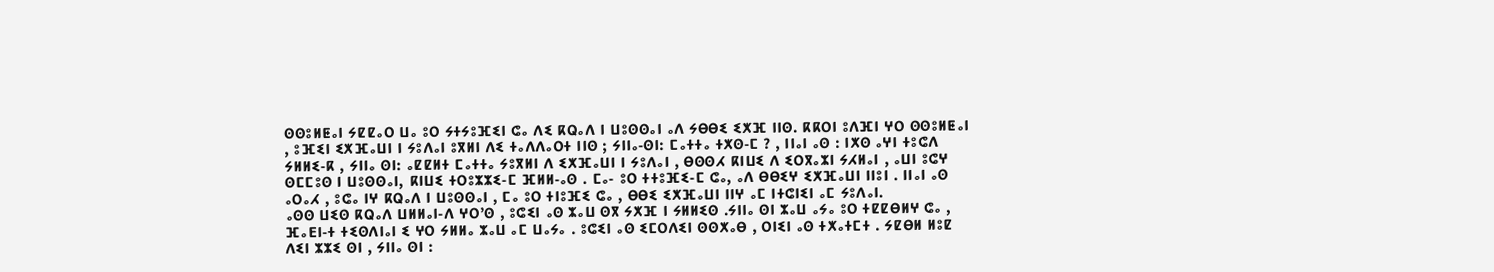ⵙⵙⵓⵍⵟⴰⵏ ⵢⵇⵇⴰⵔ ⵡⴰ ⵓⵔ ⵢⵜⵢⵓⴼⵉⵏ ⵛⴰ ⴷⵉ ⴽⵕⴰⴷ ⵏ ⵡⵓⵙⵙⴰⵏ ⴰⴷ ⵢⴱⴱⵉ ⵉⵅⴼ ⵏⵏⵙ. ⴽⴽⵔⵏ ⵓⴷⴼⵏ ⵖⵔ ⵙⵙⵓⵍⵟⴰⵏ , ⵓⴼⵉⵏ ⵉⵅⴼⴰⵡⵏ ⵏ ⵢⵓⴷⴰⵏ ⵓⴳⵍⵏ ⴷⵉ ⵜⴰⴷⴷⴰⵔⵜ ⵏⵏⵙ ; ⵢⵏⵏⴰ-ⵙⵏ: ⵎⴰⵜⵜⴰ ⵜⵅⵙ-ⵎ ? , ⵏⵏⴰⵏ ⴰⵙ : ⵏⵅⵙ ⴰⵖⵏ ⵜⵓⵛⴷ ⵢⵍⵍⵉ-ⴽ , ⵢⵏⵏⴰ ⵙⵏ: ⴰⵇⵇⵍⵜ ⵎⴰⵜⵜⴰ ⵢⵓⴳⵍⵏ ⴷ ⵉⵅⴼⴰⵡⵏ ⵏ ⵢⵓⴷⴰⵏ , ⴱⵙⵙⵃ ⴽⵏⵡⵉ ⴷ ⵉⵔⴳⴰⵣⵏ ⵢⵃⵍⴰⵏ , ⴰⵡⵏ ⵓⵛⵖ ⵙⵎⵎⵓⵙ ⵏ ⵡⵓⵙⵙⴰⵏ, ⴽⵏⵡⵉ ⵜⵔⵓⵣⵣⵉ-ⵎ ⴼⵍⵍ-ⴰⵙ . ⵎⴰ- ⵓⵔ ⵜⵜⵓⴼⵉ-ⵎ ⵛⴰ, ⴰⴷ ⴱⴱⵉⵖ ⵉⵅⴼⴰⵡⵏ ⵏⵏⵓⵏ . ⵏⵏⴰⵏ ⴰⵙ ⴰⵔⴰⵃ , ⵓⵛⴰ ⵏⵖ ⴽⵕⴰⴷ ⵏ ⵡⵓⵙⵙⴰⵏ , ⵎⴰ ⵓⵔ ⵜⵏⵓⴼⵉ ⵛⴰ , ⴱⴱⵉ ⵉⵅⴼⴰⵡⵏ ⵏⵏⵖ ⴰⵎ ⵏⵜⵛⵏⵉⵏ ⴰⵎ ⵢⵓⴷⴰⵏ.
ⴰⵙⵙ ⵡⵉⵙ ⴽⵕⴰⴷ ⵡⵍⵍⴰⵏ-ⴷ ⵖⵔ’ⵙ , ⵓⵛⵉⵏ ⴰⵙ ⵣⴰⵡ ⵙⴳ ⵢⵅⴼ ⵏ ⵢⵍⵍⵉⵙ .ⵢⵏⵏⴰ ⵙⵏ ⵣⴰⵡ ⴰⵢⴰ ⵓⵔ ⵜⵇⵇⴱⵍⵖ ⵛⴰ , ⴼⴰⴹⵏ-ⵜ ⵜⵉⵙⴷⵏⴰⵏ ⵉ ⵖⵔ ⵢⵍⵍⴰ ⵣⴰⵡ ⴰⵎ ⵡⴰⵢⴰ . ⵓⵛⵉⵏ ⴰⵙ ⵉⵎⵔⴷⵉⵏ ⵙⵙⵅⴰⴱ , ⵔⵏⵉⵏ ⴰⵙ ⵜⵅⴰⵜⵎⵜ . ⵢⵇⴱⵍ ⵍⵓⵇ ⴷⵉⵏ ⵣⵣⵉ ⵙⵏ , ⵢⵏⵏⴰ ⵙⵏ :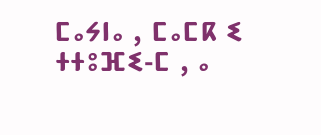ⵎⴰⵢⵏⴰ , ⵎⴰⵎⴽ ⵉ ⵜⵜⵓⴼⵉ-ⵎ , ⴰ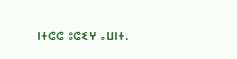ⵏⵜⵛⵛ ⵓⵛⵉⵖ ⴰⵡⵏⵜ.